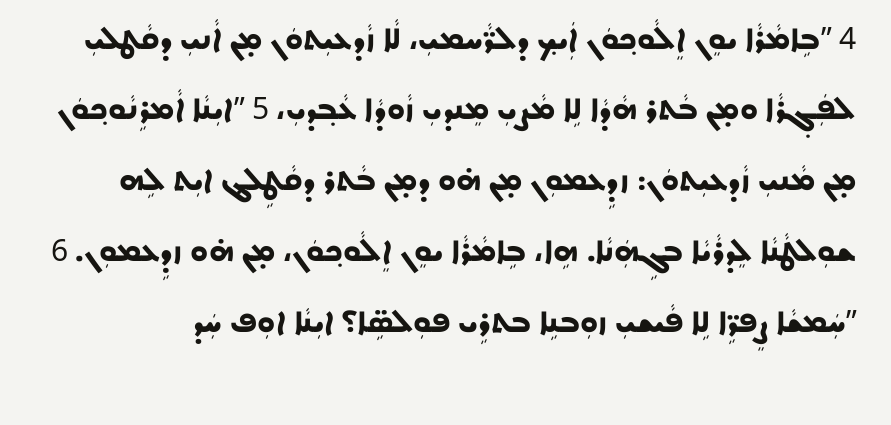4 ”ܒܹܐܡܵܪܵܐ ܝܘܸܢ ܐܸܠܵܘܟ݂ܘܿܢ ܐܲܝܟ݂ ܕܠܪ̈ܵܚܡܝܼ، ܠܵܐ ܙܵܕܥܝܼܬܘܿܢ ܡ̣ܢ ܐܵܢܝܼ ܕܩܵܛܠܝܼ ܠܦܲܓ݂ܪܵܐ ܘܡ̣ܢ ܒܵܬܪ ܗܵܕܵܐ ܠܹܐ ܡܵܨܝܼ ܡܸܢܕܝܼ ܙܵܘܕܵܐ ܥܵܒ݂ܕܝܼ، 5 ”ܐܝܼܢܵܐ ܐܵܡܪܹܢܵܘܟ݂ܘܿܢ ܡ̣ܢ ܡܵܢܝܼ ܙܵܕܥܝܼܬܘܿܢ: ܙܕܹܥܡܘܼܢ ܡ̣ܢ ܗ̇ܘ ܕܡ̣ܢ ܒܵܬܪ ܕܩܵܛܹܠܔ ܐܝܼܬ ܠܹܗ ܫܘܼܠܛܵܢܵܐ ܠܸܕܪܵܝܵܐ ܒܓܹܗܲܢܵܐ. ܗܹܐ، ܒܹܐܡܵܪܵܐ ܝܘܸܢ ܐܸܠܵܘܟ݂ܘܿܢ، ܡ̣ܢ ܗ̇ܘ ܙܕܹܥܡܘܼܢ. 6 ”ܚܲܡܫܵܐ ܨܸܦܪܹ̈ܐ ܠܹܐ ܦܵܝܫܝܼ ܙܘܼܒܢܹܐ ܒܬܪܹܝ ܦܘܼܠܣܹ̈ܐ؟ ܐܝܼܢܵܐ ܐܘܼܦ ܚܲܕ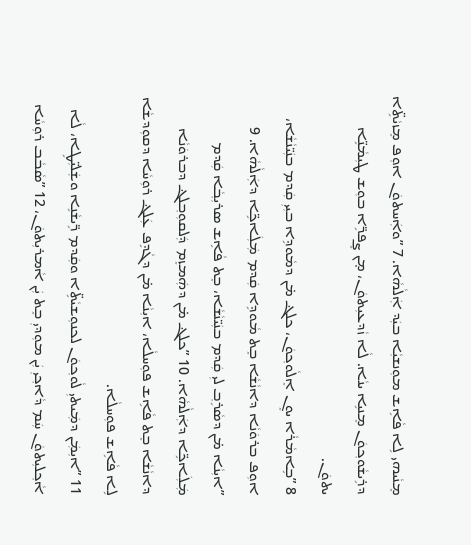ܡܸܢܵܝܗܝ ܠܹܐ ܦܵܐܹܫ ܡܘܼܢܫܝܼܵܐ ܒܝܲܕ ܐܲܠܵܗܵܐ. 7 ”ܘܐܲܚܬܘܿܢ ܐܘܼܦ ܡܸܙܝܵܬܹ̈ܐ ܕܪܹܝܫܵܘܟ݂ܘܿܢ ܡܸܢܝܹܐ ܝܢܵܐ. ܠܵܐ ܙܵܕܥܝܼܬܘܿܢ، ܡ̣ܢ ܨܸܦܪܹ̈ܐ ܒܘܼܫ ܛܝܼܡܵܢܹ̈ܐ ܝܬܘܿܢ.
8 ”ܒܹܐܡܵܪܵܐ ܝܘܸܢ ܐܸܠܵܘܟ݂ܘܿܢ، ܟܠܔ ܡ̇ܢ ܕܡܵܘܕܹܐ ܒܝܼܝܼ ܩܲܕܡ ܒܢܲܝ̈ܢܵܫܵܐ، ܐܘܼܦ ܒܪܘܿܢܵܐ ܕܐܢܵܫܵܐ ܒܸܬ ܡܵܘܕܹܐ ܩܲܕܡ ܡܲܠܲܐܟܹ̈ܐ ܕܐܲܠܵܗܵܐ. 9 ”ܐܝܼܢܵܐ ܡ̇ܢ ܕܣܵܪܹܒ݂ ܠܝܼ ܩܲܕܡ ܒܢܲܝ̈ܢܵܫܵܐ، ܒܸܬ ܦܵܐܹܫ ܣܪܝܼܒ݂ܵܐ ܩܲܕܡ ܡܲܠܲܐܟܹ̈ܐ ܕܐܲܠܵܗܵܐ. 10 ”ܟܠܔ ܡ̇ܢ ܕܗܲܡܙܸܡ ܕܲܠܩܘܼܒ݂ܠܔ ܕܒܪܘܿܢܵܐ ܕܐܢܵܫܵܐ ܒܸܬ ܦܵܐܹܫ ܦܘܼܚܠܵܐ، ܐܝܼܢܵܐ ܡ̇ܢ ܕܓܵܕܹܦ ܥܲܠܔ ܪܘܼܚܵܐ ܕܩܘܼܕܫܵܐ ܠܹܐ ܦܵܐܹܫ ܦܘܼܚܠܵܐ.
11 ”ܐܝܼܡܲܢ ܕܡܲܝܬܝܼ ܠܵܘܟ݂ܘܿܢ ܠܟܢܘܼܫܝܵܬܹ̈ܐ ܘܩܲܕܡ ܪܹ̈ܝܫܵܢܹܐ ܘܫܲܠܝܼ̈ܛܹܐ، ܠܵܐ ܐܵܟ݂ܠܝܼܬܘܿܢ ܚܲܡ ܕܵܐܟ݂ܝܼ ܝܲܢ ܡܘܼܕܝܼ ܒܸܬ ܝܲܢ ܐܵܡܪܝܼܬܘܿܢ، 12 ”ܣܵܒܵܒ ܪܘܼܚܵܐ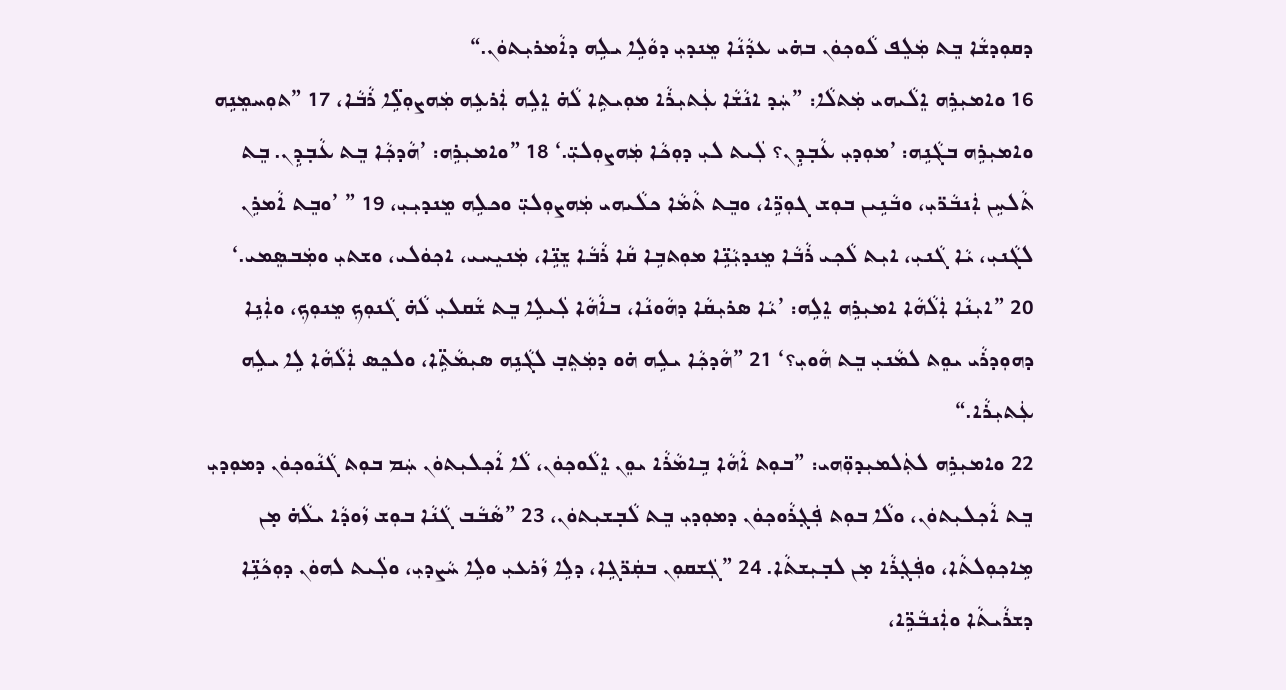ܕܩܘܼܕܫܵܐ ܒܸܬ ܡܲܠܸܦ ܠܵܘܟ݂ܘܿܢ ܒܗ̇ܝ ܥܕܵܢܵܐ ܡܸܢܕܝܼ ܕܘܵܠܹܐ ܝܠܹܗ ܕܐܵܡܪܝܼܬܘܿܢ.“
16 ܘܐܡܝܼܪܹܗ ܐܸܠܵܝܗܝ ܡܲܬܠܵܐ: ”ܚܲܕ ܐܢܵܫܵܐ ܥܲܬܝܼܪܵܐ ܡܘܼܝܬܹܐ ܠܵܗ̇ ܐܸܠܹܗ ܐܲܪܥܹܗ ܡܲܗܨܘܼܠܹ̈ܐ ܪܵܒܵܐ، 17 ”ܬܘܼܚܡܸܢܹܗ ܘܐܡܝܼܪܹܗ ܒܓܵܢܹܗ: ’ܡܘܼܕܝܼ ܥܵܒ݂ܕܹܢ؟ ܠܲܝܬ ܠܝܼ ܕܘܼܟܵܐ ܡܲܗܨܘܼܠܝܼ̈.‘ 18 ”ܘܐܡܝܼܪܹܗ: ’ܗܵܕܟ݂ܵܐ ܒܸܬ ܥܵܒ݂ܕܹܢ. ܒܸܬ ܬܵܠܚܹܢ ܐܲܢܒܵܪ̈ܝܼ، ܘܒܵܢܹܝܢ ܒܘܼܫ ܓܘܼܪܹ̈ܐ، ܘܒܸܬ ܬܵܡܵܐ ܟܠܵܝܗܝ ܡܲܗܨܘܼܠܝܼ̈ ܘܟܠܹܗ ܡܸܢܕܝܼܝܼ، 19 ” ’ܘܒܸܬ ܐܵܡܪܹܢ ܠܓܵܢܝܼ، ܝܵܐ ܓܵܢܝܼ، ܐܝܼܬ ܠܵܟ݂ܝ ܪܵܒܵܐ ܡܸܢܕܝܼܵܢܹ̈ܐ ܡܘܼܬܒܹܐ ܩܵܐ ܪܵܒܵܐ ܫܸܢܹ̈ܐ، ܡܲܢܝܸܚܝ، ܐܟ݂ܘܿܠܝ، ܘܫܬܝܼ ܘܡܲܒܣܸܡܝ.‘ 20 ”ܐܝܼܢܵܐ ܐܲܠܵܗܵܐ ܐܡܝܼܪܹܗ ܐܸܠܹܗ: ’ܝܵܐ ܣܪܝܼܩܵܐ ܕܗܵܘܢܵܐ، ܒܐܵܗܵܐ ܠܲܝܠܹܐ ܒܸܬ ܫܵܩܠܝܼ ܠܵܗ̇ ܓܵܢܘܼܟ݂ ܡܸܢܘܼܟ݂، ܘܐܲܢܹܐ ܕܗܘܼܕܪܵܝ ܝܘܸܬ ܠܡܵܢܝܼ ܒܸܬ ܗܵܘܝܼ؟‘ 21 ”ܗܵܕܟ݂ܵܐ ܝܠܹܗ ܗ̇ܘ ܕܡܲܬܸܒ݂ ܠܓܵܢܹܗ ܣܝܼܡܵܬܹ̈ܐ، ܘܠܟܸܣ ܐܲܠܵܗܵܐ ܠܹܐ ܝܠܹܗ ܥܲܬܝܼܪܵܐ.“
22 ܘܐܡܝܼܪܹܗ ܠܬܲܠܡܝܼܕܘܼ̈ܗܝ: ”ܒܘܼܬ ܐܵܗܵܐ ܒܹܐܡܵܪܵܐ ܝܘܸܢ ܐܸܠܵܘܟ݂ܘܿܢ، ܠܵܐ ܐܵܟ݂ܠܝܼܬܘܿܢ ܚܲܡ ܒܘܼܬ ܓܵܢܵܘܟ݂ܘܿܢ ܕܡܘܼܕܝܼ ܒܸܬ ܐܵܟ݂ܠܝܼܬܘܿܢ، ܘܠܵܐ ܒܘܼܬ ܦܲܓ݂ܪܵܘܟ݂ܘܿܢ ܕܡܘܼܕܝܼ ܒܸܬ ܠܵܒ݂ܫܝܼܬܘܿܢ، 23 ”ܣܵܒܵܒ ܓܵܢܵܐ ܒܘܼܫ ܙܵܘܕܵܐ ܝܠܵܗ̇ ܡ̣ܢ ܡܹܐܟ݂ܘܼܠܬܵܐ، ܘܦܲܓ݂ܪܵܐ ܡ̣ܢ ܠܒ݂ܝܼܫܬܵܐ. 24 ”ܓܲܫܩܘܼܢ ܒܩܲܪ̈ܓܹܐ، ܕܠܹܐ ܙܵܪܥܝܼ ܘܠܹܐ ܚܵܨܕܝܼ، ܘܠܲܝܬ ܠܗܘܿܢ ܕܘܼܟܵܢܹ̈ܐ ܕܫܪܵܝܬܵܐ ܘܐܲܢܒܵܪܹ̈ܐ،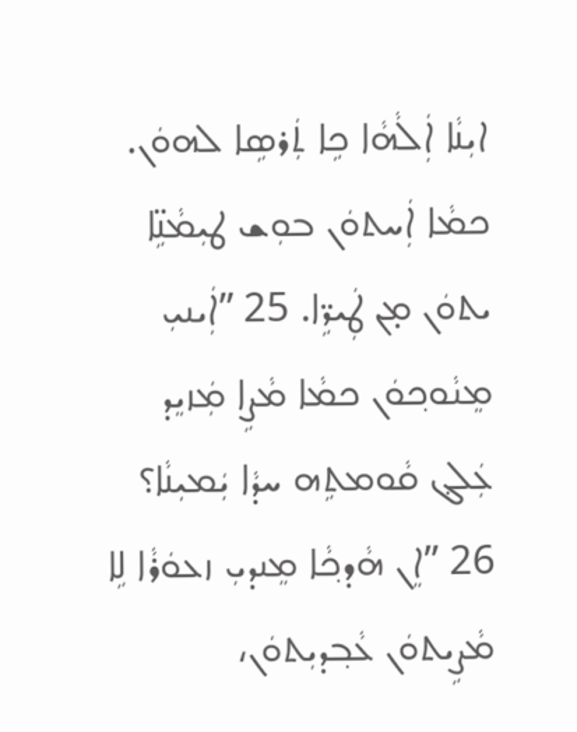ܐܝܼܢܵܐ ܐܲܠܵܗܵܐ ܟܹܐ ܬܲܪܣܹܐ ܠܗܘܿܢ. ܟܡܵܐ ܐܲܚܬܘܿܢ ܒܘܼܫ ܛܝܼܡܵܢܹ̈ܐ ܝܬܘܿܢ ܡ̣ܢ ܛܲܝܪܹ̈ܐ. 25 ”ܐܲܝܢܝܼ ܡܸܢܵܘܟ݂ܘܿܢ ܟܡܵܐ ܡܵܨܹܐ ܡܲܙܝܸܕ ܥܲܠܔ ܩܵܘܡܬܹܗ ܚܕܵܐ ܝܲܡܝܼܢܵܐ؟ 26 ”ܐܸܢ ܗܵܕܟ݂ܵܐ ܡܸܢܕܝܼ ܙܥܘܿܪܵܐ ܠܹܐ ܡܵܨܹܝܬܘܿܢ ܥܵܒ݂ܕܝܼܬܘܿܢ،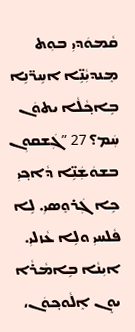ܩܵܡܘܿܕܝܼ ܒܘܼܬ ܡܸܢܕܝܼܵܢܹ̈ܐ ܐܚܹܪ̈ܢܹܐ ܒܹܐܟ݂ܵܠܵܐ ܝܬܘܿܢ ܚܲܡ؟ 27 ”ܓܲܫܩܘܼܢ ܒܫܘܿܫܲܢܹ̈ܐ ܕܵܐܟ݂ܝܼ ܟܹܐ ܓܲܪܘܸܣܝܼ. ܠܹܐ ܦܵܠܚܝܼ ܘܠܹܐ ܥܵܙܠܝܼ. ܐܝܼܢܵܐ ܒܹܐܡܵܪܵܐ ܝܘܸܢ ܐܸܠܵܘܟ݂ܘܿܢ،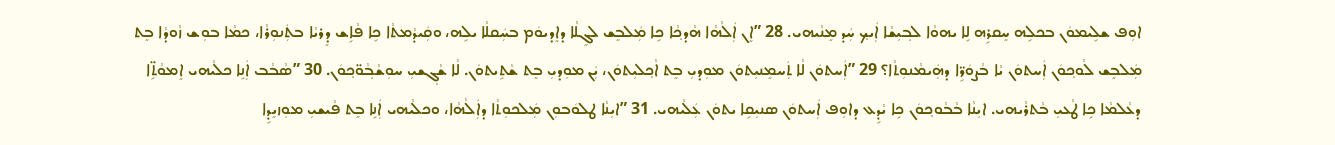ܐܘܼܦ ܫܠܹܝܡܘܿܢ ܒܟܠܹܗ ܚܸܩܪܹܗ ܠܹܐ ܝܗܘܵܐ ܠܒ݂ܝܼܫܵܐ ܐܲܝܟ݂ ܚܲܕ ܡܸܢܵܝܗܝ. 28 ”ܐܸܢ ܐܲܠܵܗܵܐ ܗܵܕܟ݂ܵܐ ܟܹܐ ܡܲܠܒܸܫ ܠܓܸܠܵܐ ܕܐܸܕܝܘܿܡ ܒܚܲܩܠܵܐ ܝܠܹܗ، ܘܩܲܝܕܵܡܬܵܐ ܟܹܐ ܦܵܐܹܫ ܕܸܪܝܵܐ ܒܬܲܢܘܼܪܵܐ، ܟܡܵܐ ܒܘܼܫ ܙܵܘܕܵܐ ܒܸܬ ܡܲܠܒܸܫ ܠܵܘܟ݂ܘܿܢ ܐܲܚܬܘܿܢ ܝܵܐ ܒܵܨܘܿܪܹ̈ܐ ܕܗܲܝܡܵܢܘܼܬܵܐ؟ 29 ”ܐܲܚܬܘܿܢ ܠܵܐ ܬܲܚܡܸܢܝܼܬܘܿܢ ܡܘܼܕܝܼ ܒܸܬ ܐܵܟ݂ܠܝܼܬܘܿܢ، ܝܲܢ ܡܘܼܕܝܼ ܒܸܬ ܫܵܬܹܝܬܘܿܢ. ܠܵܐ ܫܵܓ݂ܫܝܼ ܚܘܼܫܵܒ݂ܵܘ̈ܟ݂ܘܿܢ. 30 ”ܣܵܒܵܒ ܐܲܢܹܐ ܟܠܵܝܗܝ ܐܸܡܘܵܬܹ̈ܐ ܕܥܵܠܡܵܐ ܟܹܐ ܛܵܥܝܼ ܒܵܬܪܵܝܗܝ. ܐܝܼܢܵܐ ܒܵܒܵܘܟ݂ܘܿܢ ܟܹܐ ܝܵܕܹܥ ܕܐܘܼܦ ܐܲܚܬܘܿܢ ܣܢܝܼܩܹܐ ܝܬܘܿܢ ܥܲܠܵܝܗܝ. 31 ”ܐܝܼܢܵܐ ܛܠܘܿܒܘܼܢ ܡܲܠܟܘܼܬܵܐ ܕܐܲܠܵܗܵܐ، ܘܟܠܵܝܗܝ ܐܲܢܹܐ ܒܸܬ ܦܵܝܫܝܼ ܡܘܼܙܝܸܕܹܐ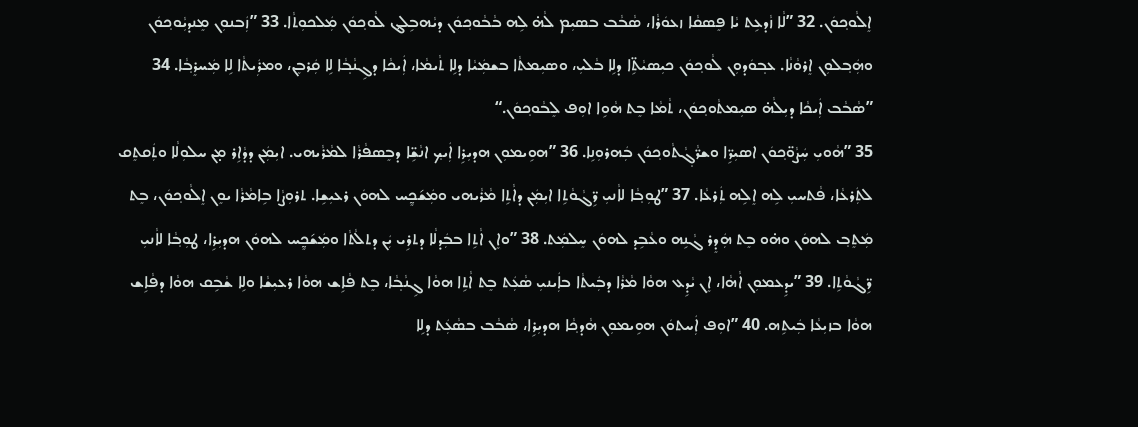ܐܸܠܵܘܟ݂ܘܿܢ. 32 ”ܠܵܐ ܙܵܕܥܹܬ ܝܵܐ ܦܸܣܩܵܐ ܙܥܘܿܪܵܐ، ܣܵܒܵܒ ܒܣܝܼܡ ܠܵܗ̇ ܠܹܗ ܒܵܒܵܘܟ݂ܘܿܢ ܕܝܵܗܒܹܠܔ ܠܵܘܟ݂ܘܿܢ ܡܲܠܟܘܼܬܵܐ. 33 ”ܙܲܒܢܘܼܢ ܡܸܢܕܝܼܵܘܟ݂ܘܿܢ ܘܗܲܒ݂ܠܘܼܢ ܐܸܪܘܵܢܵܐ. ܥܒ݂ܘܿܕܘܼܢ ܠܵܘܟ݂ܘܿܢ ܟܝܼܣܝܵܬܹ̈ܐ ܕܠܹܐ ܒܵܠܝܼ، ܘܣܝܼܡܬܵܐ ܒܫܡܲܝܵܐ ܕܠܹܐ ܬܵܝܡܵܐ، ܐܲܝܟܵܐ ܕܓܹܢܵܒ݂ܵܐ ܠܹܐ ܩܲܪܒܸܢ، ܘܡܪܲܝܬܵܐ ܠܹܐ ܡܲܚܪܸܒ݂ܵܐ. 34 ”ܣܵܒܵܒ ܐܲܝܟܵܐ ܕܝܼܠܵܗ̇ ܣܝܼܡܬܵܘܟ݂ܘܿܢ، ܬܵܡܵܐ ܒܸܬ ܗܵܘܹܐ ܐܘܼܦ ܠܸܒܵܘܟ݂ܘܿܢ.“
35 ”ܗܵܘܝܼ ܚܲܨܵܘ̈ܟ݂ܘܿܢ ܐܣܝܼܪܹ̈ܐ ܘܫܪ̈ܵܓ݂ܵܬܵܘܟ݂ܘܿܢ ܒܲܗܪܘܼܢܹܐ. 36 ”ܗܘܹܝܡܘܼܢ ܗܕܝܼܪܹܐ ܐܲܝܟ݂ ܐܢܵܫܹ̈ܐ ܕܒܸܣܦܵܪܵܐ ܠܡܵܪܵܝܗܝ. ܐܝܼܡܲܢ ܕܕܵܐܹܪ ܡ̣ܢ ܚܠܘܼܠܵܐ ܘܬܲܩܬܸܩ ܠܬܲܪܥܵܐ، ܦܵܬܚܝܼ ܠܹܗ ܐܸܠܹܗ ܬܲܪܥܵܐ. 37 ”ܛܘܼܒ݂ܵܐ ܠܐܵܢܝܼ ܪܹ̈ܓܵܘܵܬܹܐ ܐܝܼܡܲܢ ܕܐܵܬܹܐ ܡܵܪܵܝܗܝ ܘܡܲܫ݇ܟ̰ܸܚ ܠܗܘܿܢ ܪܥܝܼܫܹܐ. ܬܪܘܼܨܵܐ ܒܹܐܡܵܪܵܐ ܝܘܸܢ ܐܸܠܵܘܟ݂ܘܿܢ، ܒܸܬ ܡܲܬܸܒ݂ ܠܗܘܿܢ ܘܗ̇ܘ ܒܸܬ ܗܲܕܸܪ ܓܵܢܹܗ ܘܥܵܒܹܕ ܠܗܘܿܢ ܚܸܠܡܲܬ. 38 ”ܘܐܸܢ ܐܵܬܹܐ ܒܒܲܕܠܵܐ ܕܬܪܹܝ ܝܲܢ ܕܬܠܵܬܵܐ ܘܡܲܫ݇ܟ̰ܸܚ ܠܗܘܿܢ ܗܕܝܼܪܹܐ، ܛܘܼܒ݂ܵܐ ܠܐܵܢܝܼ ܪܹ̈ܓܵܘܵܬܹܐ. 39 ”ܝܕܹܥܡܘܼܢ ܐܵܗܵܐ، ܐܸܢ ܝܵܕܹܥ ܗܘܵܐ ܡܵܪܵܐ ܕܒܲܝܬܵܐ ܒܐܲܝܢܝܼ ܣܵܥܲܬ ܒܸܬ ܐܵܬܹܐ ܗܘܵܐ ܓܹܢܵܒ݂ܵܐ، ܒܸܬ ܦܵܐܹܫ ܗܘܵܐ ܪܥܝܼܫܵܐ ܘܠܹܐ ܫܵܒܹܩ ܗܘܵܐ ܕܦܵܐܹܫ ܗܘܵܐ ܒܙܝܼܥܵܐ ܒܲܝܬܹܗ. 40 ”ܐܘܼܦ ܐܲܚܬܘܿܢ ܗܘܹܝܡܘܼܢ ܗܵܕܟ݂ܵܐ ܗܕܝܼܪܹܐ، ܣܵܒܵܒ ܒܣܵܥܲܬ ܕܠܹܐ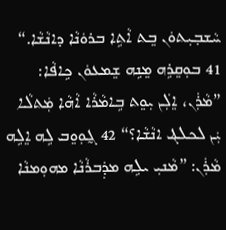ܚܵܫܒ݂ܝܼܬܘܿܢ ܒܸܬ ܐܵܬܹܐ ܒܪܘܿܢܵܐ ܕܐܢܵܫܵܐ.“
41 ܒܘܼܩܸܪܹܗ ܡܸܢܹܗ ܫܸܡܥܘܿܢ ܟܹܐܦܵܐ: ”ܡܵܪܲܢ، ܐܸܠܲܢ ܝܼܘܸܬ ܒܹܐܡܵܪܵܐ ܐܵܗܵܐ ܡܲܬܠܵܐ ܝܲܢ ܠܟܠܔ ܐܢܵܫܵܐ؟“ 42 ܓ̰ܘܼܘܸܒ ܠܹܗ ܐܸܠܹܗ ܡܵܪܲܢ: ”ܡܵܢܝܼ ܝܠܹܗ ܡܕܲܒܪܵܢܵܐ ܡܗܘܼܡܢܵܐ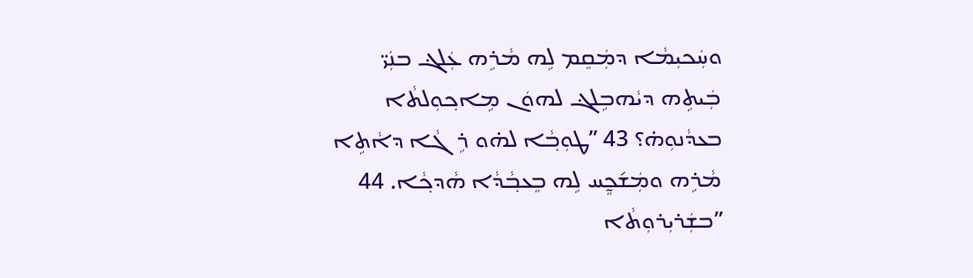ܘܚܲܟܝܼܡܵܐ ܕܡܲܩܸܡ ܠܹܗ ܡܵܪܹܗ ܥܲܠܔ ܒܢܲܝ̈ ܒܲܝܬܹܗ ܕܝܵܗܒܹܠܔ ܠܗܘܿܢ ܡܹܐܟ݂ܘܼܠܬܵܐ ܒܥܕܵܢܘܼܗ̇؟ 43 ”ܛܘܼܒ݂ܵܐ ܠܗ̇ܘ ܪܹܓܵܐ ܕܐܵܬܹܐ ܡܵܪܹܗ ܘܡܲܫ݇ܟ̰ܸܚ ܠܹܗ ܒܸܥܒ݂ܵܕܵܐ ܗܵܕܟ݂ܵܐ. 44 ”ܒܫܲܪܝܼܪܘܼܬܵܐ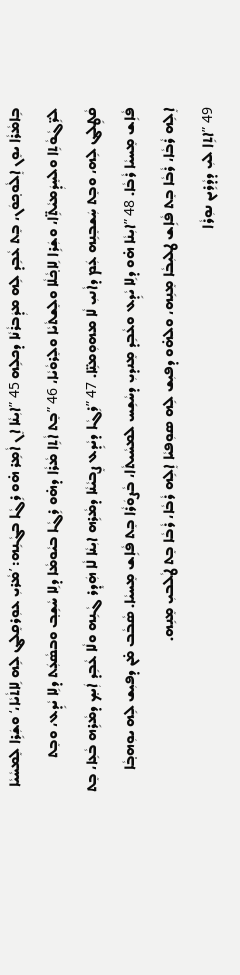ܒܹܐܡܵܪܵܐ ܝܘܸܢ ܐܸܠܵܘܟ݂ܘܿܢ، ܒܸܬ ܥܵܒܹܕ ܠܹܗ ܡܕܲܒܪܵܢܵܐ ܕܟܠܹܗ 45 ”ܐܝܼܢܵܐ ܐܸܢ ܐܵܡܹܪ ܗ̇ܘ ܪܹܓܵܐ ܒܓܵܢܹܗ: ’ܡܵܪܝܼ ܥܘܼܪܩܸܠܔ ܠܹܗ ܠܹܐܬܵܝܵܐ،‘ ܘܫܲܪܹܐ ܠܸܡܚܵܝܵܐ ܠܪܹ̈ܓܵܘܵܬܹܐ ܘܠܚܸܕܲܡܝܵܬܹ̈ܐ، ܘܫܲܪܹܐ ܠܹܐܟ݂ܵܠܵܐ ܘܠܸܫܬܵܝܵܐ ܘܠܸܪܘܵܝܵܐ، 46 ”ܒܸܬ ܐܵܬܹܐ ܡܵܪܵܐ ܕܗ̇ܘ ܪܹܓܵܐ ܒܝܵܘܡܵܐ ܕܠܹܐ ܚܵܫܹܒ݂ ܘܒܣܵܥܲܬ ܕܠܹܐ ܝܵܕܹܥ، ܘܒܸܬ ܩܵܛܹܠܔ ܠܹܗ، ܘܒܸܬ ܚܲܫܒܸܢܹܗ ܥܲܡ ܕܐܵܢܝܼ ܠܵܐ ܡܗܘܼܡܢܹ̈ܐ. 47 ”ܪܹܓܵܐ ܕܝܵܕܹܥ ܨܸܒ݂ܝܵܢܵܐ ܕܡܵܪܹܗ ܐܝܼܢܵܐ ܠܵܐ ܗܲܕܸܪ ܓܵܢܹܗ ܘܠܵܐ ܥܵܒܹܕ ܐܲܝܟ݂ ܕܡܵܪܹܗ ܒܵܥܹܐ، ܒܸܬ ܦܵܐܹܫ ܡܸܚܝܵܐ ܪܵܒܵܐ. 48 ”ܐܝܼܢܵܐ ܗ̇ܘ ܕܠܹܐ ܝܵܕܹܥ ܘܥܵܒܹܕ ܡܸܢܕܝܼ ܕܚܵܫܹܚ ܠܡܚܵܝܬܵܐ، ܒܵܨܘܿܪܵܐ ܒܸܬ ܦܵܐܹܫ ܡܸܚܝܵܐ. ܣܵܒܵܒ ܡ̇ܢ ܕܦܝܼܫ ܠܹܗ ܝܘܼܗܒ݂ܵܐ ܐܸܠܹܗ ܪܵܒܵܐ، ܪܵܒܵܐ ܒܸܬ ܦܵܐܹܫ ܛܠܝܼܒܵܐ ܡܸܢܹܗ، ܘܠܗ̇ܘ ܕܦܝܼܫ ܠܹܗ ܣܘܼܦܝܵܐ ܐܸܠܹܗ ܪܵܒܵܐ، ܪܵܒܵܐ ܒܸܬ ܛܵܠܒܝܼ ܡܸܢܹܗ.
49 ”ܐܬܹܐ ܠܝܼ ܕܕܵܪܹܝܢ ܢܘܼܪܵܐ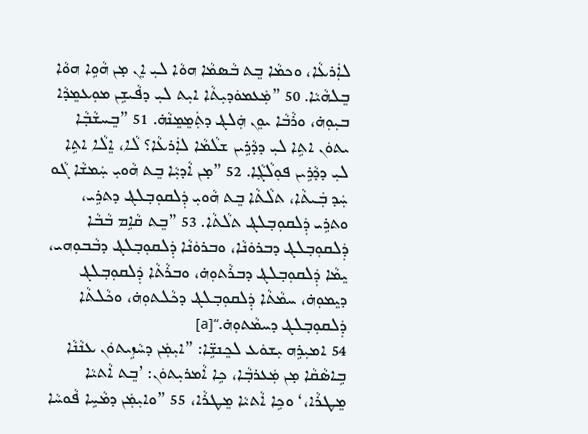ܠܐܲܪܥܵܐ، ܘܟܡܵܐ ܒܸܬ ܒܵܣܡܵܐ ܗܘܵܐ ܠܝܼ ܐܸܢ ܡ̣ܢ ܗܵܘܹܐ ܗܘܵܐ ܒܸܠܗܵܝܵܐ. 50 ”ܡܲܥܡܘܿܕܝܼܬܵܐ ܐܝܼܬ ܠܝܼ ܕܦܵܝܫܹܢ ܡܘܼܥܡܸܕܵܐ ܒܝܼܘܼܗ̇، ܘܪܵܒܵܐ ܝܘܸܢ ܗܲܠܔ ܕܬܲܡܸܡܸܢܵܗ̇. 51 ”ܒܸܚܫܵܒ݂ܵܐ ܝܬܘܿܢ ܐܬܹܐ ܠܝܼ ܕܕܵܪܹܝܢ ܫܠܵܡܵܐ ܠܐܲܪܥܵܐ؟ ܠܵܐ، ܐܸܠܵܐ ܐܬܹܐ ܠܝܼ ܕܕܵܪܹܝܢ ܦܘܼܠܵܓ݂ܵܐ. 52 ”ܡ̣ܢ ܐܵܕܝܼܵܐ ܒܸܬ ܗܵܘܝܼ ܚܲܡܫܵܐ ܓܵܘ ܚܲܕ ܒܲܝܬܵܐ، ܬܠܵܬܵܐ ܒܸܬ ܗܵܘܝܼ ܕܲܠܩܘܼܒ݂ܠܔ ܕܬܪܹܝ، ܘܬܪܹܝ ܕܲܠܩܘܼܒ݂ܠܔ ܬܠܵܬܵܐ. 53 ”ܒܸܬ ܩܵܐܹܡ ܒܵܒܵܐ ܕܲܠܩܘܼܒ݂ܠܔ ܕܒܪܘܿܢܵܐ، ܘܒܪܘܿܢܵܐ ܕܲܠܩܘܼܒ݂ܠܔ ܕܒܵܒܘܼܗܝ، ܝܸܡܵܐ ܕܲܠܩܘܼܒ݂ܠܔ ܕܒܪܵܬܘܼܗ̇، ܘܒܪܵܬܵܐ ܕܲܠܩܘܼܒ݂ܠܔ ܕܝܸܡܘܼܗ̇، ܚܡܵܬܵܐ ܕܲܠܩܘܼܒ݂ܠܔ ܕܟܵܠܬܘܼܗ̇، ܘܟܵܠܬܵܐ ܕܲܠܩܘܼܒ݂ܠܔ ܕܚܡܵܬܘܼܗ̇.“[a]
54 ܐܡܝܼܪܹܗ ܝܼܫܘܿܥ ܠܟܸܢܫܹ̈ܐ: ”ܐܝܼܡܲܢ ܕܚܵܙܹܝܬܘܿܢ ܥܢܵܢܵܐ ܒܹܐܣܵܩܵܐ ܡ̣ܢ ܡܲܥܪܒ݂ܵܐ، ܟܹܐ ܐܵܡܪܝܼܬܘܿܢ: ’ܒܸܬ ܐܵܬܝܵܐ ܡܸܛܪܵܐ،‘ ܘܟܹܐ ܐܵܬܝܵܐ ܡܸܛܪܵܐ، 55 ”ܘܐܝܼܡܲܢ ܕܡܵܚܹܐ ܦܵܘܚܵܐ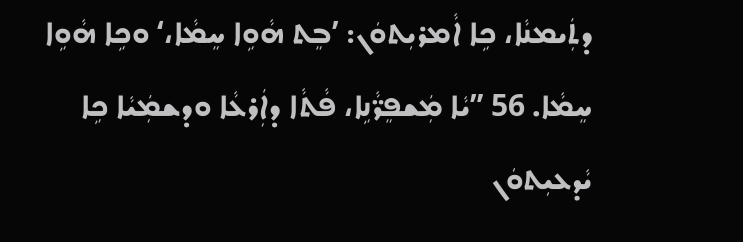ܕܬܲܝܡܢܵܐ، ܟܹܐ ܐܵܡܪܝܼܬܘܿܢ: ’ܒܸܬ ܗܵܘܹܐ ܚܸܡܵܐ،‘ ܘܟܹܐ ܗܵܘܹܐ ܚܸܡܵܐ. 56 ”ܝܵܐ ܡܲܫܦܸܪ̈ܵܢܹܐ، ܦܵܬܵܐ ܕܐܲܪܥܵܐ ܘܕܫܡܲܝܵܐ ܟܹܐ ܝܵܕܥܝܼܬܘܿܢ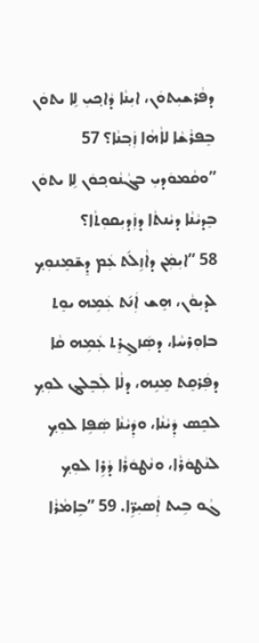ܕܦܵܪܫܝܼܬܘܿܢ، ܐܝܼܢܵܐ ܕܵܐܟ݂ܝܼ ܠܹܐ ܝܬܘܿܢ ܒܸܦܪܵܫܵܐ ܠܐܵܗܵܐ ܙܲܒ݂ܢܵܐ؟ 57 ”ܘܩܵܡܘܿܕܝܼ ܒܓܵܢܵܘܟ݂ܘܿܢ ܠܹܐ ܝܬܘܿܢ ܒܸܕܝܵܢܵܐ ܕܝܵܢܬܵܐ ܕܙܲܕܝܼܩܘܼܬܵܐ؟
58 ”ܐܝܼܡܲܢ ܕܐܵܙܹܠ݇ܬ ܥܲܡ ܕܸܫ̃ܡܸܢܘܼܟ݂ ܠܕܝܼܘܵܢ، ܗܸܫ ܐܲܢ݇ܬ ܥܲܡܹܗ ܝܘܸܬ ܒܐܘܼܪܚܵܐ، ܕܣܲܙܓܸܪܸܬ ܥܲܡܹܗ ܩܵܐ ܕܦܲܪܩܸܬ ܡܸܢܹܗ، ܕܠܵܐ ܠܲܒܸܠܔ ܠܘܼܟ݂ ܠܟܸܣ ܕܲܝܵܢܵܐ، ܘܕܲܝܵܢܵܐ ܣܲܦܹܐ ܠܘܼܟ݂ ܠܢܵܛܘܿܪܵܐ، ܘܢܵܛܘܿܪܵܐ ܕܵܪܹܐ ܠܘܼܟ݂ ܓܵܘ ܒܹܝܬ ܐܲܣܝܼܪܹ̈ܐ. 59 ”ܒܹܐܡܵܪܵܐ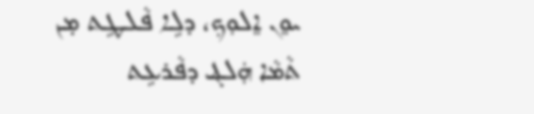ܝܘܸܢ ܐܸܠܘܼܟ݂، ܕܠܹܐ ܦܵܠܛܹܬ ܡ̣ܢ ܬܵܡܵܐ ܗܲܠܔ ܕܦܵܪܥܹܬ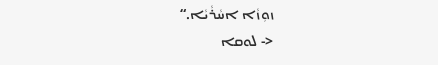ܙܘܼܙܵܐ ܐܚܵܪܵܝܵܐ.“
<- ܠܘܩܐ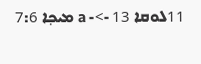11ܠܘܩܐ 13 ->- a ܡܝܟ݂ܐ 7:6